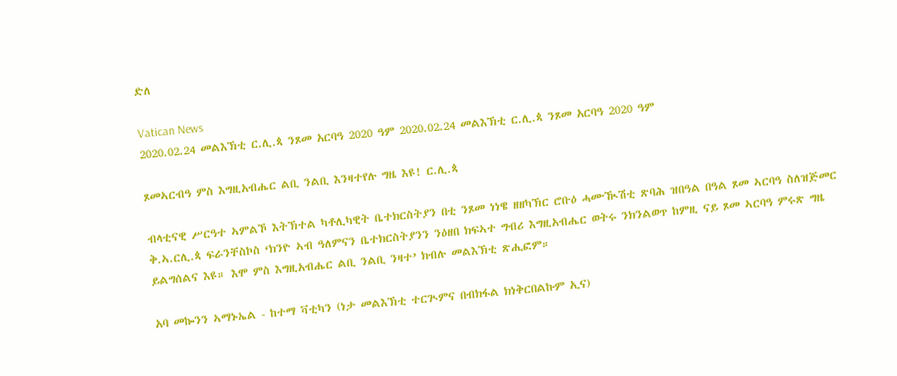ድለ

Vatican News
2020.02.24 መልእኽቲ ር.ሊ.ጳ ንጾመ አርባዓ 2020 ዓም 2020.02.24 መልእኽቲ ር.ሊ.ጳ ንጾመ አርባዓ 2020 ዓም

ጾመኣርብዓ ምስ እግዚአብሔር ልቢ ንልቢ እንዛተየሉ ግዜ እዩ! ር.ሊ.ጳ

ብላቲናዊ ሥርዓተ ኣምልኾ እትኽተል ካቶሊካዊት ቤተክርስትያን በቲ ንጾመ ነነዌ ዘዘካኽር ሮቡዕ ሓሙዂሽቲ ጽባሕ ዝበዓል በዓል ጾመ ኣርባዓ ስለዝጅመር ቅ.ኣ.ርሊ.ጳ ፍራንቸስኮስ ‘ክንዮ ኣብ ዓለምናን ቤተክርስትያንን ንዕዘበ ክፍኣተ ግብሪ እግዚአብሔር ወትሩ ንክንልወጥ ከምዚ ናይ ጾመ ኣርባዓ ምሩጽ ግዜ ይልግሰልና እዩ። እሞ ምስ እግዚአብሔር ልቢ ንልቢ ንዛተ’ ክብሉ መልእኽቲ ጽሒፎም።

አባ መኰንን ኣማኑኤል - ከተማ ቫቲካን (ነታ መልእኽቲ ተርጒምና በብክፋል ክነቅርበልኩም ኢና)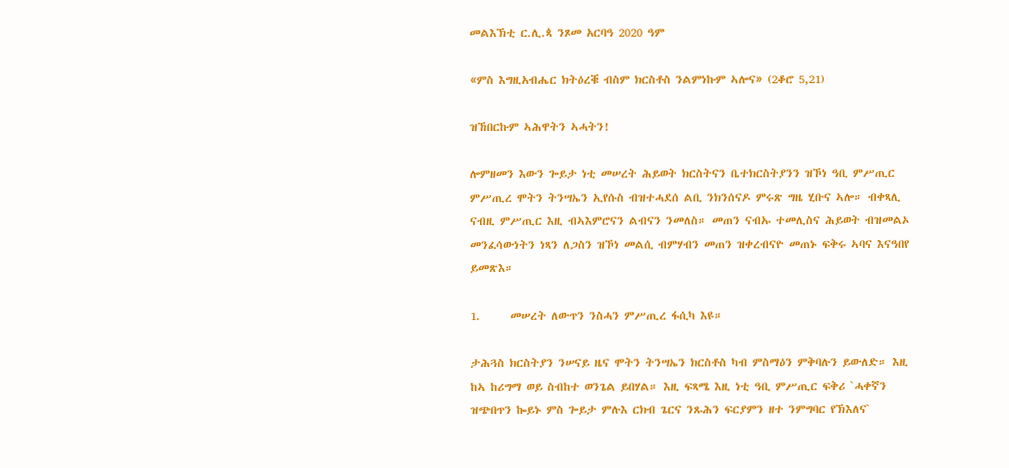መልእኽቲ ር.ሊ.ጳ ንጾመ አርባዓ 2020 ዓም

«ምስ እግዚአብሔር ክትዕረቑ ብስም ክርስቶስ ንልምነኩም ኣሎና» (2ቆሮ 5,21)

ዝኸበርኩም ኣሕዋትን ኣሓትን!

ሎምዘመን እውን ጐይታ ነቲ መሠረት ሕይወት ክርስትናን ቤተክርስትያንን ዝኾነ ዓቢ ምሥጢር ምሥጢረ ሞትን ትንሣኤን ኢየሱስ ብዝተሓደሰ ልቢ ንክንሰናዶ ምሩጽ ግዜ ሂቡና ኣሎ። ብቀጻሊ ናብዚ ምሥጢር እዚ ብኣእምሮናን ልብናን ንመለስ። መጠን ናብኡ ተመሊስና ሕይወት ብዝመልኦ መንፈሳውነትን ነጻን ለጋስን ዝኾነ መልሲ ብምሃብን መጠን ዝቀረብናዮ መጠኑ ፍቅሩ ኣባና እናዓበየ ይመጽእ።

1.      መሠረት ለውጥን ንስሓን ምሥጢረ ፋሲካ እዩ።

ታሕጓስ ክርስትያን ንሠናይ ዜና ሞትን ትንሣኤን ክርስቶስ ካብ ምስማዕን ምቅባሉን ይውለድ። እዚ ከኣ ከሪግማ ወይ ስብከተ ወንጌል ይበሃል። እዚ ፍጻሜ እዚ ነቲ ዓቢ ምሥጢር ፍቅሪ `ሓቀኛን ዝጭበጥን ኰይኑ ምስ ጐይታ ምሉእ ርክብ ጌርና ንጹሕን ፍርያምን ዘተ ንምግባር የኽእለና`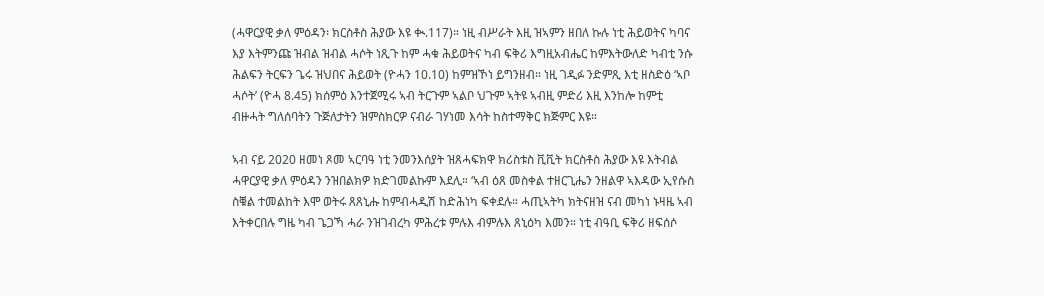(ሓዋርያዊ ቃለ ምዕዳን፡ ክርስቶስ ሕያው እዩ ቊ.117)። ነዚ ብሥራት እዚ ዝኣምን ዘበለ ኩሉ ነቲ ሕይወትና ካባና እያ እትምንጩ ዝብል ዝብል ሓሶት ነጺጉ ከም ሓቁ ሕይወትና ካብ ፍቅሪ እግዚአብሔር ከምእትውለድ ካብቲ ንሱ ሕልፍን ትርፍን ጌሩ ዝህበና ሕይወት (ዮሓን 10.10) ከምዝኾነ ይግንዘብ። ነዚ ገዲፉ ንድምጺ እቲ ዘስድዕ ‘ኣቦ ሓሶት’ (ዮሓ 8.45) ክሰምዕ እንተጀሚሩ ኣብ ትርጉም ኣልቦ ህጉም ኣትዩ ኣብዚ ምድሪ እዚ እንከሎ ከምቲ ብዙሓት ግለሰባትን ጉጅለታትን ዝምስክርዎ ናብራ ገሃነመ እሳት ከስተማቅር ክጅምር እዩ።

ኣብ ናይ 2020 ዘመነ ጾመ ኣርባዓ ነቲ ንመንእሰያት ዝጸሓፍክዋ ክሪስቱስ ቪቪት ክርስቶስ ሕያው እዩ እትብል ሓዋርያዊ ቃለ ምዕዳን ንዝበልክዎ ክድገመልኩም እደሊ። ‘ኣብ ዕጸ መስቀል ተዘርጊሔን ንዘልዋ ኣእዳው ኢየሱስ ስቑል ተመልከት እሞ ወትሩ ጸጸኒሑ ከምብሓዲሽ ከድሕነካ ፍቀደሉ። ሓጢኣትካ ክትናዘዝ ናብ መካነ ኑዛዜ ኣብ እትቀርበሉ ግዜ ካብ ጌጋኻ ሓራ ንዝገብረካ ምሕረቱ ምሉእ ብምሉእ ጸኒዕካ እመን። ነቲ ብዓቢ ፍቅሪ ዘፍሰሶ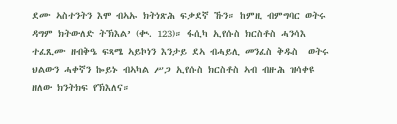ደሙ ኣስተንትን እሞ ብኣኡ ክትነጽሕ ፍቃደኛ ኹን። ከምዚ ብምግባር ወትሩ ዳግም ክትውለድ ትኽእል’ (ቊ. 123)። ፋሲካ ኢየሱስ ክርስቶስ ሓንሳእ ተፈጺሙ ዘብቅዔ ፍጻሜ ኣይኮነን እንታይ ደኣ ብሓይሊ መንፈስ ቅዱስ  ወትሩ ህልውን ሓቀኛን ኰይኑ ብኣካል ሥጋ ኢየሱስ ክርስቶስ ኣብ ብዙሕ ዝሳቀዩ ዘለው ክንትክፍ የኽእለና።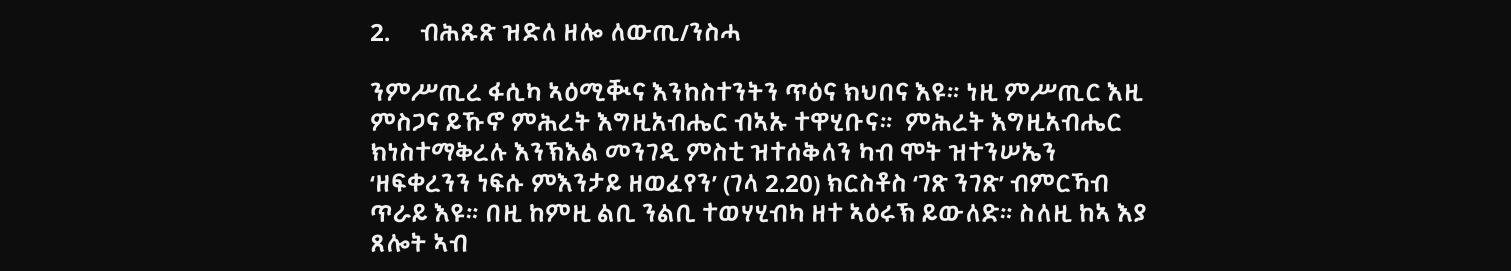2.     ብሕጹጽ ዝድለ ዘሎ ለውጢ/ንስሓ

ንምሥጢረ ፋሲካ ኣዕሚቚና እንከስተንትን ጥዕና ክህበና እዩ። ነዚ ምሥጢር እዚ ምስጋና ይኹኖ ምሕረት እግዚአብሔር ብኣኡ ተዋሂቡና።  ምሕረት እግዚአብሔር ክነስተማቅረሉ እንኽእል መንገዲ ምስቲ ዝተሰቅለን ካብ ሞት ዝተንሠኤን  ‘ዘፍቀረንን ነፍሱ ምእንታይ ዘወፈየን’ (ገላ 2.20) ክርስቶስ ‘ገጽ ንገጽ’ ብምርኻብ ጥራይ እዩ። በዚ ከምዚ ልቢ ንልቢ ተወሃሂብካ ዘተ ኣዕሩኽ ይውለድ። ስለዚ ከኣ እያ ጸሎት ኣብ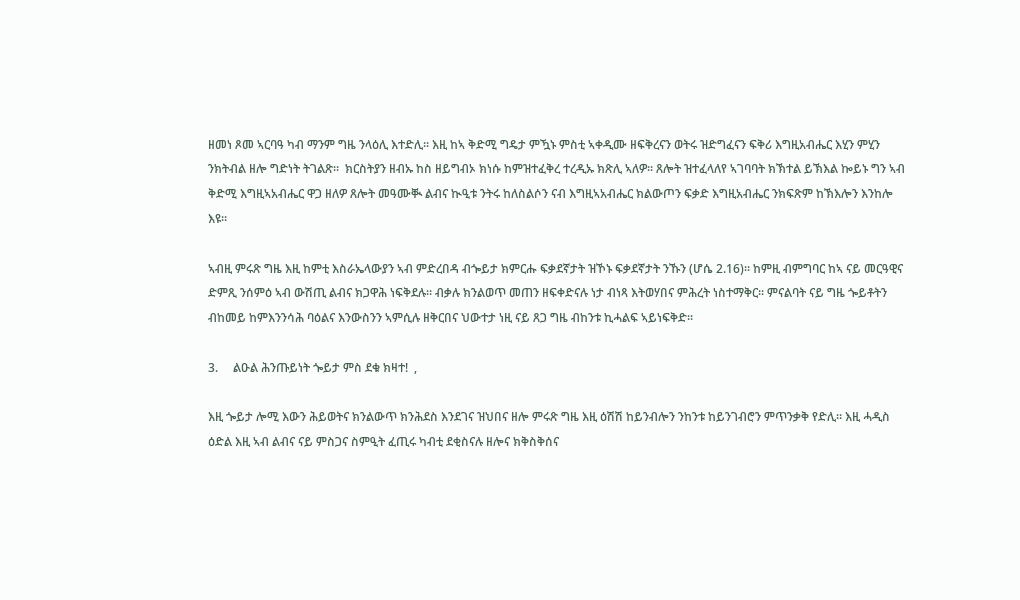ዘመነ ጾመ ኣርባዓ ካብ ማንም ግዜ ንላዕሊ እተድሊ። እዚ ከኣ ቅድሚ ግዴታ ምዃኑ ምስቲ ኣቀዲሙ ዘፍቅረናን ወትሩ ዝድግፈናን ፍቅሪ እግዚአብሔር እሂን ምሂን ንክትብል ዘሎ ግድነት ትገልጽ።  ክርስትያን ዘብኡ ከስ ዘይግብኦ ክነሱ ከምዝተፈቅረ ተረዲኡ ክጽሊ ኣለዎ። ጸሎት ዝተፈላለየ ኣገባባት ክኽተል ይኽእል ኰይኑ ግን ኣብ ቅድሚ እግዚኣአብሔር ዋጋ ዘለዎ ጸሎት መዓሙቚ ልብና ኲዒቱ ንትሩ ከለስልሶን ናብ እግዚኣአብሔር ክልውጦን ፍቃድ እግዚአብሔር ንክፍጽም ከኽእሎን እንከሎ እዩ።

ኣብዚ ምሩጽ ግዜ እዚ ከምቲ እስራኤላውያን ኣብ ምድረበዳ ብጐይታ ክምርሑ ፍቃደኛታት ዝኾኑ ፍቃደኛታት ንኹን (ሆሴ 2.16)። ከምዚ ብምግባር ከኣ ናይ መርዓዊና ድምጺ ንሰምዕ ኣብ ውሽጢ ልብና ክጋዋሕ ነፍቅደሉ። ብቃሉ ክንልወጥ መጠን ዘፍቀድናሉ ነታ ብነጻ እትወሃበና ምሕረት ነስተማቅር። ምናልባት ናይ ግዜ ጐይቶትን ብከመይ ከምእንንሳሕ ባዕልና እንውስንን ኣምሲሉ ዘቅርበና ህውተታ ነዚ ናይ ጸጋ ግዜ ብከንቱ ኪሓልፍ ኣይነፍቅድ።

3.     ልዑል ሕንጡይነት ጐይታ ምስ ደቁ ክዛተ!  ,

እዚ ጐይታ ሎሚ እውን ሕይወትና ክንልውጥ ክንሕደስ እንደገና ዝህበና ዘሎ ምሩጽ ግዜ እዚ ዕሽሽ ከይንብሎን ንከንቱ ከይንገብሮን ምጥንቃቅ የድሊ። እዚ ሓዲስ ዕድል እዚ ኣብ ልብና ናይ ምስጋና ስምዒት ፈጢሩ ካብቲ ደቂስናሉ ዘሎና ክቅስቅሰና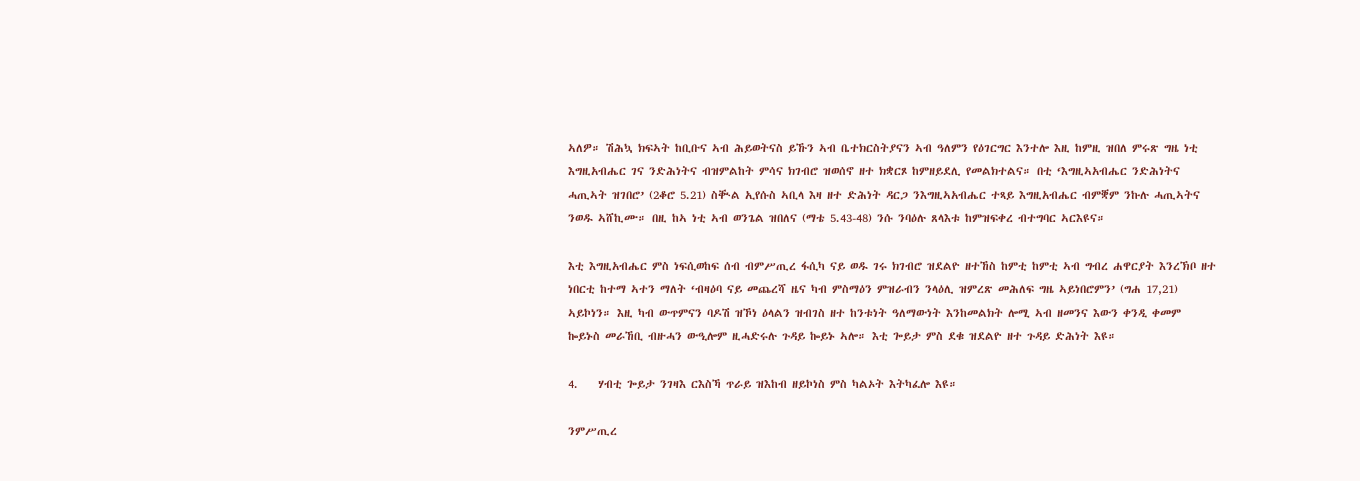ኣለዎ። ሽሕኳ ክፍኣት ከቢቡና ኣብ ሕይወትናስ ይኹን ኣብ ቤተክርስትያናን ኣብ ዓለምን የዕገርግር እንተሎ እዚ ከምዚ ዝበለ ምሩጽ ግዜ ነቲ እግዚአብሔር ገና ንድሕነትና ብዝምልከት ምሳና ክገብሮ ዝወሰኖ ዘተ ክቋርጾ ከምዘይደሊ የመልክተልና። በቲ ‘እግዚኣአብሔር ንድሕነትና ሓጢኣት ዝገበሮ’ (2ቆሮ 5.21) ስቚል ኢየሱስ ኣቢላ እዛ ዘተ ድሕነት ዳርጋ ንእግዚኣአብሔር ተጻይ እግዚአብሔር ብምቛም ንኩሉ ሓጢኣትና ንወዱ ኣሸኪሙ። በዚ ከኣ ነቲ ኣብ ወንጌል ዝበለና (ማቴ 5.43-48) ንሱ ንባዕሉ ጸላእቱ ከምዝፍቀረ ብተግባር ኣርእዩና።

እቲ እግዚአብሔር ምስ ነፍሲወከፍ ሰብ ብምሥጢረ ፋሲካ ናይ ወዱ ገሩ ክገብሮ ዝደልዮ ዘተኸስ ከምቲ ከምቲ ኣብ ግብረ ሐዋርያት እንረኽቦ ዘተ ነበርቲ ከተማ ኣተን ማለት ‘ብዛዕባ ናይ መጨረሻ ዜና ካብ ምስማዕን ምዝራብን ንላዕሊ ዝምረጽ መሕለፍ ግዜ ኣይነበሮምን’ (ግሐ 17,21) ኣይኮነን። እዚ ካብ ውጥምናን ባዶሽ ዝኾነ ዕላልን ዝብገስ ዘተ ከንቱነት ዓለማውነት እንከመልክት ሎሚ ኣብ ዘመንና እውን ቀንዲ ቀመም ኰይኑስ መራኸቢ ብዙሓን ውዒሎም ዚሓድሩሉ ጉዳይ ኰይኑ ኣሎ። እቲ ጐይታ ምስ ደቁ ዝደልዮ ዘተ ጉዳይ ድሕነት እዩ።

4.    ሃብቲ ጐይታ ንገዛእ ርእስኻ ጥራይ ዝእከብ ዘይኮነስ ምስ ካልኦት እትካፈሎ እዩ።

ንምሥጢረ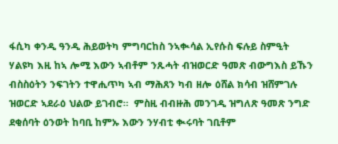ፋሲካ ቀንዲ ዓንዲ ሕይወትካ ምግባርከስ ንኣቊሳል ኢየሱስ ፍሉይ ስምዒት ሃልዩካ እዚ ከኣ ሎሚ እውን ኣብቶም ንጹሓት ብዝወርድ ዓመጽ ብውግእስ ይኹን ብስስዕትን ንፍገትን ተዋሒጥካ ኣብ ማሕጸን ካብ ዘሎ ዕሸል ክሳብ ዝሸምገሉ ዝወርድ ኣደራዕ ህልው ይገብሮ።  ምስዚ ብብዙሕ መንገዲ ዝግለጽ ዓመጽ ንግድ ደቂሰባት ዕንወት ከባቢ ከምኡ እውን ንሃብቲ ቊሩባት ገቢቶም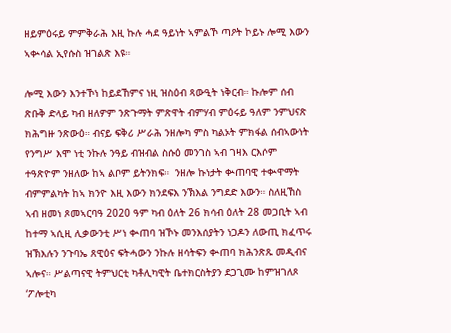ዘይምዕሩይ ምምቅራሕ እዚ ኩሉ ሓደ ዓይነት ኣምልኾ ጣዖት ኮይኑ ሎሚ እውን ኣቊሳል ኢየሱስ ዝገልጽ እዩ።

ሎሚ እውን እንተኾነ ከይደኸምና ነዚ ዝስዕብ ጻውዒት ነቅርብ። ኩሎም ሰብ ጽቡቅ ድላይ ካብ ዘለዎም ንጽጉማት ምጽዋት ብምሃብ ምዕሩይ ዓለም ንምህናጽ ክሕግዙ ንጽውዕ። ብናይ ፍቅሪ ሥራሕ ንዘሎካ ምስ ካልኦት ምክፋል ሰብኣውነት የንግሥ እሞ ነቲ ንኩሉ ንዓይ ብዝብል ስሱዕ መንገስ ኣብ ገዛእ ርእሶም ተዓጽዮም ንዘለው ከኣ ልቦም ይትንክፍ።  ንዘሎ ኩነታት ቊጠባዊ ተቊዋማት ብምምልካት ከኣ ክንዮ እዚ እውን ክንደፍእ ንኽእል ንግደድ እውን። ስለዚኸስ ኣብ ዘመነ ጾመኣርባዓ 2020 ዓም ካብ ዕለት 26 ክሳብ ዕለት 28 መጋቢት ኣብ ከተማ ኣሲዚ ሊቃውንቲ ሥነ ቊጠባ ዝኾኑ መንእሰያትን ነጋዶን ለውጢ ክፈጥሩ ዝኽእሉን ንጉባኤ ጸዊዕና ፍትሓውን ንኩሉ ዘሳትፍን ቊጠባ ክሕንጽጹ መዲብና ኣሎና። ሥልጣናዊ ትምህርቲ ካቶሊካዊት ቤተክርስትያን ደጋጊሙ ከምዝገለጾ ‘ፖሎቲካ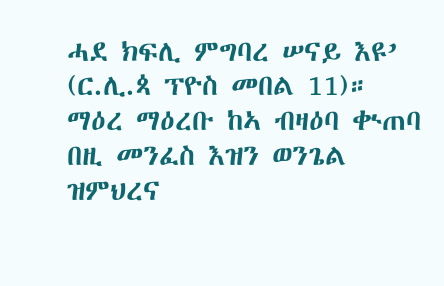ሓደ ክፍሊ ምግባረ ሠናይ እዩ’ (ር.ሊ.ጳ ፕዮስ መበል 11)። ማዕረ ማዕረቡ ከኣ ብዛዕባ ቊጠባ በዚ መንፈስ እዝን ወንጌል ዝምህረና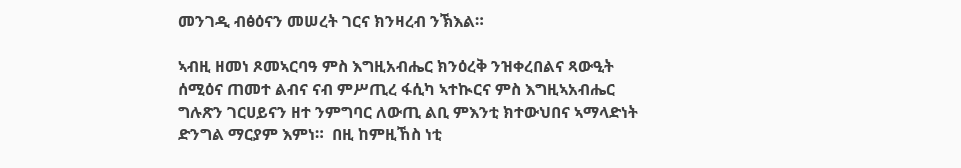መንገዲ ብፅዕናን መሠረት ገርና ክንዛረብ ንኽእል።

ኣብዚ ዘመነ ጾመኣርባዓ ምስ እግዚአብሔር ክንዕረቅ ንዝቀረበልና ጻውዒት ሰሚዕና ጠመተ ልብና ናብ ምሥጢረ ፋሲካ ኣተኲርና ምስ እግዚኣአብሔር ግሉጽን ገርሀይናን ዘተ ንምግባር ለውጢ ልቢ ምእንቲ ክተውህበና ኣማላድነት ድንግል ማርያም እምነ።  በዚ ከምዚኸስ ነቲ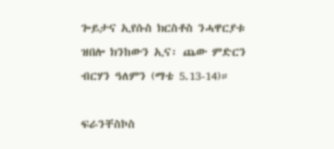ጐይታና ኢየሱስ ክርስቶስ ንሓዋርያቱ ዝበሎ ክንከውን ኢና፡ ጨው ምድርን ብርሃን ዓለምን (ማቴ 5.13-14)።

ፍራንቸስኮስ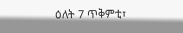ዕለት 7 ጥቅምቲ፣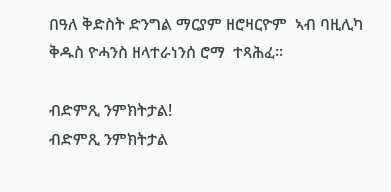በዓለ ቅድስት ድንግል ማርያም ዘሮዛርዮም  ኣብ ባዚሊካ ቅዱስ ዮሓንስ ዘላተራነንሰ ሮማ  ተጻሕፈ።

ብድምጺ ንምክትታል!
ብድምጺ ንምክትታል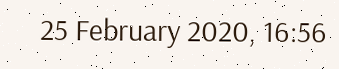25 February 2020, 16:56